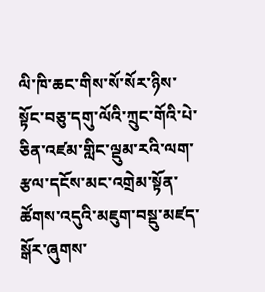ལི་ཁི་ཆང་གིས་སོ་སོར་ཉིས་སྟོང་བཅུ་དགུ་ལོའི་ཀྲུང་གོའི་པེ་ཅིན་འཛམ་གླིང་ལྡུམ་རའི་ལག་རྩལ་དངོས་མང་འགྲེམ་སྟོན་ཚོགས་འདུའི་མཇུག་བསྡུ་མཛད་སྒོར་ཞུགས་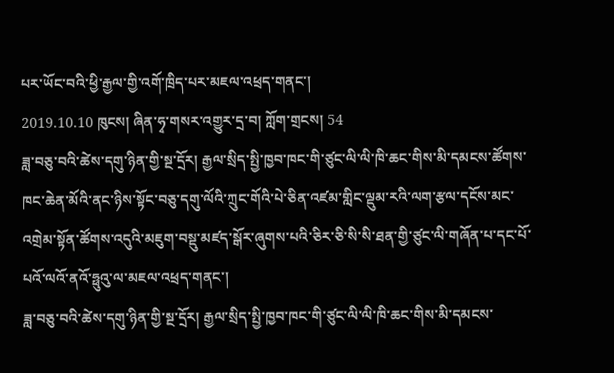པར་ཡོང་བའི་ཕྱི་རྒྱལ་གྱི་འགོ་ཁྲིད་པར་མཇལ་འཕྲད་གནང་།
2019.10.10 ཁུངས། ཞིན་ཧྭ་གསར་འགྱུར་དྲ་བ། ཀློག་གྲངས། 54
ཟླ་བཅུ་བའི་ཚེས་དགུ་ཉིན་གྱི་སྔ་དྲོར། རྒྱལ་སྲིད་སྤྱི་ཁྱབ་ཁང་གི་ཙུང་ལི་ལི་ཁི་ཆང་གིས་མི་དམངས་ཚོགས་ཁང་ཆེན་མོའི་ནང་ཉིས་སྟོང་བཅུ་དགུ་ལོའི་ཀྲུང་གོའི་པེ་ཅིན་འཛམ་གླིང་ལྡུམ་རའི་ལག་རྩལ་དངོས་མང་འགྲེམ་སྟོན་ཚོགས་འདུའི་མཇུག་བསྡུ་མཛད་སྒོར་ཞུགས་པའི་ཅིར་ཅི་སི་སི་ཐན་གྱི་ཙུང་ལི་གཞོན་པ་དང་པོ་པའོ་ལའོ་ནའོ་ཧྥུའུ་ལ་མཇལ་འཕྲད་གནང་།
ཟླ་བཅུ་བའི་ཚེས་དགུ་ཉིན་གྱི་སྔ་དྲོར། རྒྱལ་སྲིད་སྤྱི་ཁྱབ་ཁང་གི་ཙུང་ལི་ལི་ཁི་ཆང་གིས་མི་དམངས་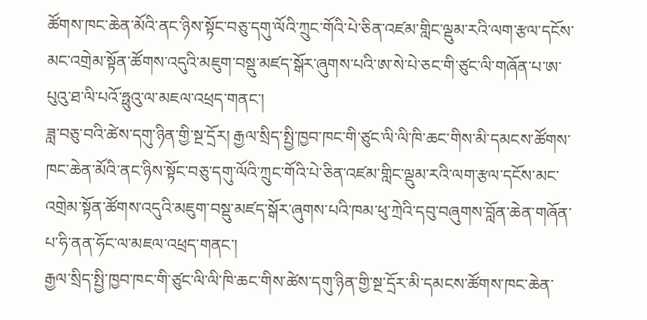ཚོགས་ཁང་ཆེན་མོའི་ནང་ཉིས་སྟོང་བཅུ་དགུ་ལོའི་ཀྲུང་གོའི་པེ་ཅིན་འཛམ་གླིང་ལྡུམ་རའི་ལག་རྩལ་དངོས་མང་འགྲེམ་སྟོན་ཚོགས་འདུའི་མཇུག་བསྡུ་མཛད་སྒོར་ཞུགས་པའི་ཨ་སེ་པེ་ཅང་གི་ཙུང་ལི་གཞོན་པ་ཨ་པུའུ་ཐ་ལི་པའོ་ཧྥུའུ་ལ་མཇལ་འཕྲད་གནང་།
ཟླ་བཅུ་བའི་ཚེས་དགུ་ཉིན་གྱི་སྔ་དྲོར། རྒྱལ་སྲིད་སྤྱི་ཁྱབ་ཁང་གི་ཙུང་ལི་ལི་ཁི་ཆང་གིས་མི་དམངས་ཚོགས་ཁང་ཆེན་མོའི་ནང་ཉིས་སྟོང་བཅུ་དགུ་ལོའི་ཀྲུང་གོའི་པེ་ཅིན་འཛམ་གླིང་ལྡུམ་རའི་ལག་རྩལ་དངོས་མང་འགྲེམ་སྟོན་ཚོགས་འདུའི་མཇུག་བསྡུ་མཛད་སྒོར་ཞུགས་པའི་ཁམ་ཕུ་ཀྲེའི་དབུ་བཞུགས་བློན་ཆེན་གཞོན་པ་ཧི་ནན་ཧོང་ལ་མཇལ་འཕྲད་གནང་།
རྒྱལ་སྲིད་སྤྱི་ཁྱབ་ཁང་གི་ཙུང་ལི་ལི་ཁི་ཆང་གིས་ཚེས་དགུ་ཉིན་གྱི་སྔ་དྲོར་མི་དམངས་ཚོགས་ཁང་ཆེན་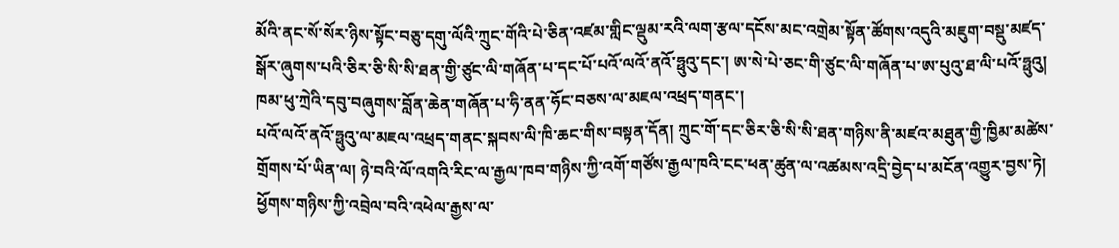མོའི་ནང་སོ་སོར་ཉིས་སྟོང་བཅུ་དགུ་ལོའི་ཀྲུང་གོའི་པེ་ཅིན་འཛམ་གླིང་ལྡུམ་རའི་ལག་རྩལ་དངོས་མང་འགྲེམ་སྟོན་ཚོགས་འདུའི་མཇུག་བསྡུ་མཛད་སྒོར་ཞུགས་པའི་ཅིར་ཅི་སི་སི་ཐན་གྱི་ཙུང་ལི་གཞོན་པ་དང་པོ་པའོ་ལའོ་ནའོ་ཧྥུའུ་དང་། ཨ་སེ་པེ་ཅང་གི་ཙུང་ལི་གཞོན་པ་ཨ་པུའུ་ཐ་ལི་པའོ་ཧྥུའུ། ཁམ་ཕུ་ཀྲེའི་དབུ་བཞུགས་བློན་ཆེན་གཞོན་པ་ཧི་ནན་ཧོང་བཅས་ལ་མཇལ་འཕྲད་གནང་།
པའོ་ལའོ་ནའོ་ཧྥུའུ་ལ་མཇལ་འཕྲད་གནང་སྐབས་ལི་ཁི་ཆང་གིས་བསྟན་དོན། ཀྲུང་གོ་དང་ཅིར་ཅི་སི་སི་ཐན་གཉིས་ནི་མཛའ་མཐུན་གྱི་ཁྱིམ་མཚེས་གྲོགས་པོ་ཡིན་ལ། ཉེ་བའི་ལོ་འགའི་རིང་ལ་རྒྱལ་ཁབ་གཉིས་ཀྱི་འགོ་གཙོས་རྒྱལ་ཁའི་ངང་ཕན་ཚུན་ལ་འཚམས་འདྲི་བྱེད་པ་མངོན་འགྱུར་བྱས་ཏེ། ཕྱོགས་གཉིས་ཀྱི་འབྲེལ་བའི་འཕེལ་རྒྱས་ལ་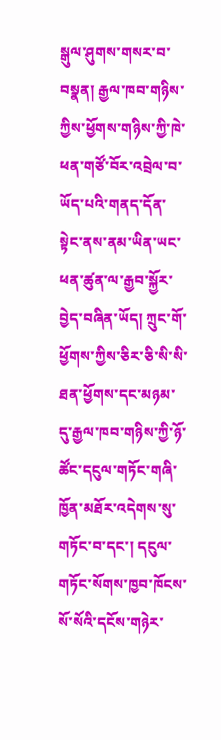སྒུལ་ཤུགས་གསར་བ་བསྣན། རྒྱལ་ཁབ་གཉིས་ཀྱིས་ཕྱོགས་གཉིས་ཀྱི་ཁེ་ཕན་གཙོ་བོར་འབྲེལ་བ་ཡོད་པའི་གནད་དོན་སྟེང་ནས་ནམ་ཡིན་ཡང་ཕན་ཚུན་ལ་རྒྱབ་སྐྱོར་བྱེད་བཞིན་ཡོད། ཀྲུང་གོ་ཕྱོགས་ཀྱིས་ཅིར་ཅི་སི་སི་ཐན་ཕྱོགས་དང་མཉམ་དུ་རྒྱལ་ཁབ་གཉིས་ཀྱི་ཉོ་ཚོང་དངུལ་གཏོང་གཞི་ཁྱོན་མཐོར་འདེགས་སུ་གཏོང་བ་དང་། དངུལ་གཏོང་སོགས་ཁྱབ་ཁོངས་སོ་སོའི་དངོས་གཉེར་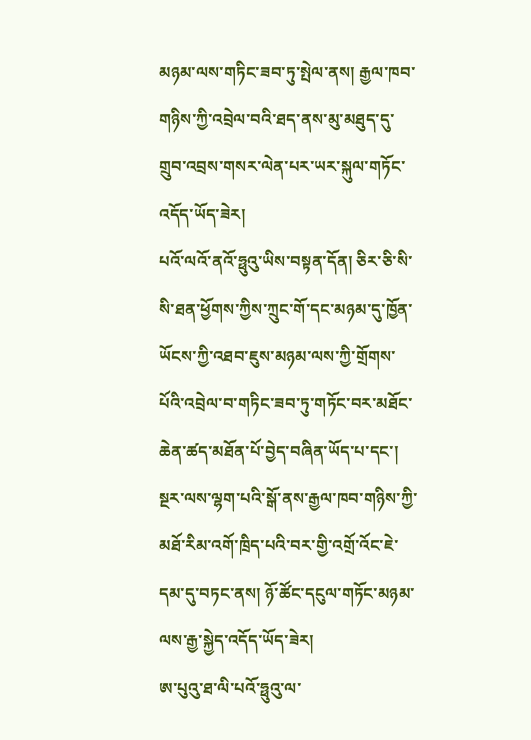མཉམ་ལས་གཏིང་ཟབ་ཏུ་སྤེལ་ནས། རྒྱལ་ཁབ་གཉིས་ཀྱི་འབྲེལ་བའི་ཐད་ནས་མུ་མཐུད་དུ་གྲུབ་འབྲས་གསར་ལེན་པར་ཡར་སྐུལ་གཏོང་འདོད་ཡོད་ཟེར།
པའོ་ལའོ་ནའོ་ཧྥུའུ་ཡིས་བསྟན་དོན། ཅིར་ཅི་སི་སི་ཐན་ཕྱོགས་ཀྱིས་ཀྲུང་གོ་དང་མཉམ་དུ་ཁྱོན་ཡོངས་ཀྱི་འཐབ་ཇུས་མཉམ་ལས་ཀྱི་གྲོགས་པོའི་འབྲེལ་བ་གཏིང་ཟབ་ཏུ་གཏོང་བར་མཐོང་ཆེན་ཚད་མཐོན་པོ་བྱེད་བཞིན་ཡོད་པ་དང་། སྔར་ལས་ལྷག་པའི་སྒོ་ནས་རྒྱལ་ཁབ་གཉིས་ཀྱི་མཐོ་རིམ་འགོ་ཁྲིད་པའི་བར་གྱི་འགྲོ་འོང་ཇེ་དམ་དུ་བཏང་ནས། ཉོ་ཚོང་དངུལ་གཏོང་མཉམ་ལས་རྒྱ་སྐྱེད་འདོད་ཡོད་ཟེར།
ཨ་པུའུ་ཐ་ལི་པའོ་ཧྥུའུ་ལ་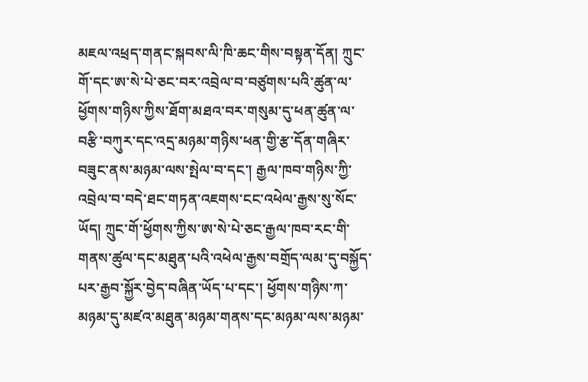མཇལ་འཕྲད་གནང་སྐབས་ལི་ཁི་ཆང་གིས་བསྟན་དོན། ཀྲུང་གོ་དང་ཨ་སེ་པེ་ཅང་བར་འབྲེལ་བ་བཙུགས་པའི་ཚུན་ལ་ཕྱོགས་གཉིས་ཀྱིས་ཐོག་མཐའ་བར་གསུམ་དུ་ཕན་ཚུན་ལ་བརྩི་བཀུར་དང་འདྲ་མཉམ་གཉིས་ཕན་གྱི་རྩ་དོན་གཞིར་བཟུང་ནས་མཉམ་ལས་སྤེལ་བ་དང་། རྒྱལ་ཁབ་གཉིས་ཀྱི་འབྲེལ་བ་བདེ་ཐང་གཏན་འཇགས་ངང་འཕེལ་རྒྱས་སུ་སོང་ཡོད། ཀྲུང་གོ་ཕྱོགས་ཀྱིས་ཨ་སེ་པེ་ཅང་རྒྱལ་ཁབ་རང་གི་གནས་ཚུལ་དང་མཐུན་པའི་འཕེལ་རྒྱས་བགྲོད་ལམ་དུ་བསྐྱོད་པར་རྒྱབ་སྐྱོར་བྱེད་བཞིན་ཡོད་པ་དང་། ཕྱོགས་གཉིས་ཀ་མཉམ་དུ་མཛའ་མཐུན་མཉམ་གནས་དང་མཉམ་ལས་མཉམ་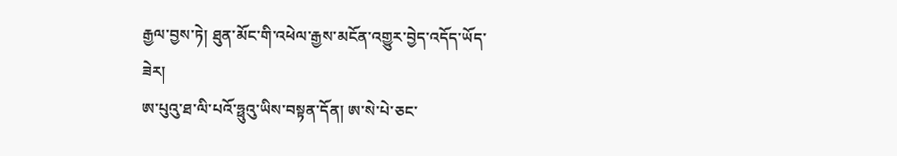རྒྱལ་བྱས་ཏེ། ཐུན་མོང་གི་འཕེལ་རྒྱས་མངོན་འགྱུར་བྱེད་འདོད་ཡོད་ཟེར།
ཨ་པུའུ་ཐ་ལི་པའོ་ཧྥུའུ་ཡིས་བསྟན་དོན། ཨ་སེ་པེ་ཅང་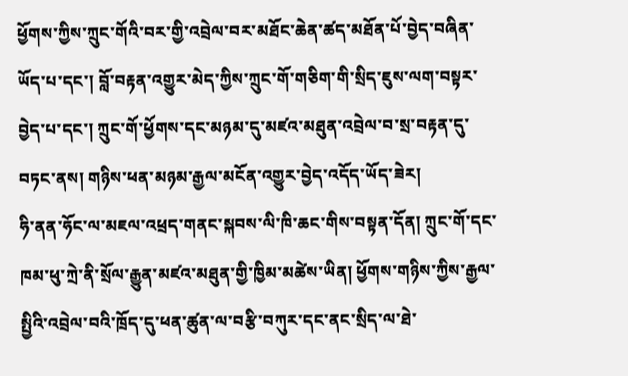ཕྱོགས་ཀྱིས་ཀྲུང་གོའི་བར་གྱི་འབྲེལ་བར་མཐོང་ཆེན་ཚད་མཐོན་པོ་བྱེད་བཞིན་ཡོད་པ་དང་། བློ་བརྟན་འགྱུར་མེད་ཀྱིས་ཀྲུང་གོ་གཅིག་གི་སྲིད་ཇུས་ལག་བསྟར་བྱེད་པ་དང་། ཀྲུང་གོ་ཕྱོགས་དང་མཉམ་དུ་མཛའ་མཐུན་འབྲེལ་བ་སྲ་བརྟན་དུ་བཏང་ནས། གཉིས་ཕན་མཉམ་རྒྱལ་མངོན་འགྱུར་བྱེད་འདོད་ཡོད་ཟེར།
ཧི་ནན་ཧོང་ལ་མཇལ་འཕྲད་གནང་སྐབས་ལི་ཁི་ཆང་གིས་བསྟན་དོན། ཀྲུང་གོ་དང་ཁམ་ཕུ་ཀྲེ་ནི་སྲོལ་རྒྱུན་མཛའ་མཐུན་གྱི་ཁྱིམ་མཚེས་ཡིན། ཕྱོགས་གཉིས་ཀྱིས་རྒྱལ་སྤྱིའི་འབྲེལ་བའི་ཁྲོད་དུ་ཕན་ཚུན་ལ་བརྩི་བཀུར་དང་ནང་སྲིད་ལ་ཐེ་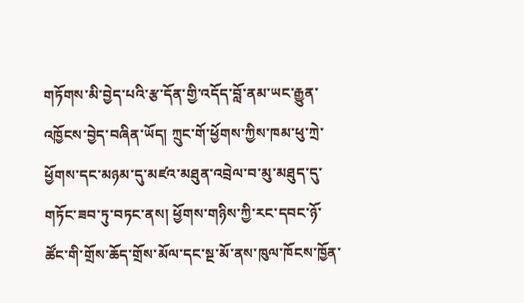གཏོགས་མི་བྱེད་པའི་རྩ་དོན་གྱི་འདོད་བློ་ནམ་ཡང་རྒྱུན་འཁྱོངས་བྱེད་བཞིན་ཡོད། ཀྲུང་གོ་ཕྱོགས་ཀྱིས་ཁམ་ཕུ་ཀྲེ་ཕྱོགས་དང་མཉམ་དུ་མཛའ་མཐུན་འབྲེལ་བ་མུ་མཐུད་དུ་གཏོང་ཟབ་ཏུ་བཏང་ནས། ཕྱོགས་གཉིས་ཀྱི་རང་དབང་ཉོ་ཚོང་གི་གྲོས་ཆོད་གྲོས་མོལ་དང་སྔ་མོ་ནས་ཁུལ་ཁོངས་ཁྱོན་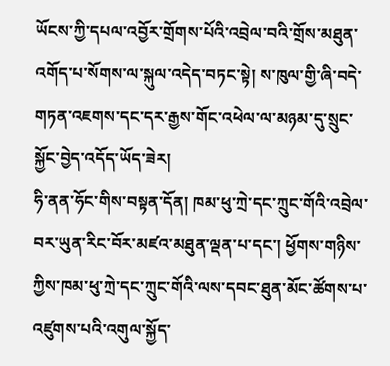ཡོངས་ཀྱི་དཔལ་འབྱོར་གྲོགས་པོའི་འབྲེལ་བའི་གྲོས་མཐུན་འགོད་པ་སོགས་ལ་སྐུལ་འདེད་བཏང་སྟེ། ས་ཁུལ་གྱི་ཞི་བདེ་གཏན་འཇགས་དང་དར་རྒྱས་གོང་འཕེལ་ལ་མཉམ་དུ་སྲུང་སྐྱོང་བྱེད་འདོད་ཡོད་ཟེར།
ཧི་ནན་ཧོང་གིས་བསྟན་དོན། ཁམ་ཕུ་ཀྲེ་དང་ཀྲུང་གོའི་འབྲེལ་བར་ཡུན་རིང་བོར་མཛའ་མཐུན་ལྡན་པ་དང་། ཕྱོགས་གཉིས་ཀྱིས་ཁམ་ཕུ་ཀྲེ་དང་ཀྲུང་གོའི་ལས་དབང་ཐུན་མོང་ཚོགས་པ་འཛུགས་པའི་འགུལ་སྐྱོད་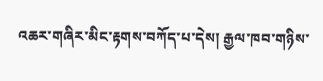འཆར་གཞིར་མིང་རྟགས་བཀོད་པ་དེས། རྒྱལ་ཁབ་གཉིས་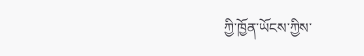ཀྱི་ཁྱོན་ཡོངས་ཀྱིས་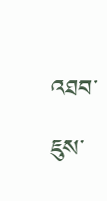འཐབ་ཇུས་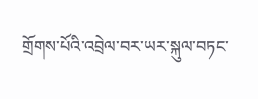གྲོགས་པོའི་འབྲེལ་བར་ཡར་སྐུལ་བཏང་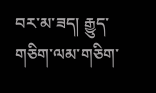བར་མ་ཟད། རྒྱུད་གཅིག་ལམ་གཅིག་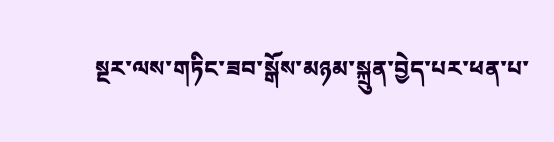སྔར་ལས་གཏིང་ཟབ་སྒོས་མཉམ་སྐྲུན་བྱེད་པར་ཕན་པ་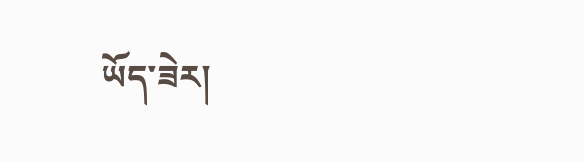ཡོད་ཟེར།